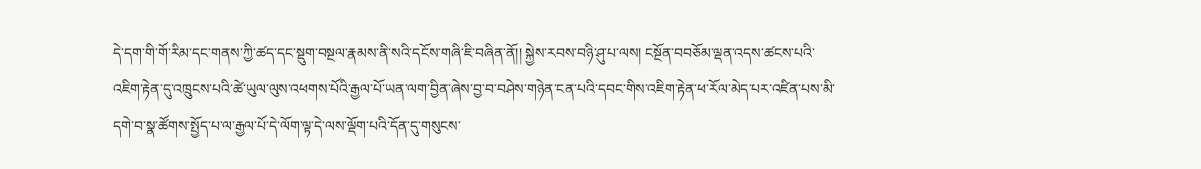དེ་དག་གི་གོ་རིམ་དང་གནས་ཀྱི་ཚད་དང་སྡུག་བསྔལ་རྣམས་ནི་སའི་དངོས་གཞི་ཇི་བཞིན་ནོ།། སྐྱེས་རབས་བཉི་ཤུ་པ་ལས། ངསྔོན་བབཅོམ་ལྡན་འདས་ཚངས་པའི་འཇིག་རྟེན་དུ་འཁྲུངས་པའི་ཚེ་ཡུལ་ལུས་འཕགས་པོའི་རྒྱལ་པོ་ཡན་ལག་བྱིན་ཞེས་བྱ་བ་བཤེས་གཉེན་ངན་པའི་དབང་གིས་འཇིག་རྟེན་ཕ་རོལ་མེད་པར་འཛིན་པས་མི་དགེ་བ་སྣ་ཚོགས་སྤྱོད་པ་ལ་རྒྱལ་པོ་དེ་ལོག་ལྟ་དེ་ལས་ལྡོག་པའི་དོན་དུ་གསུངས་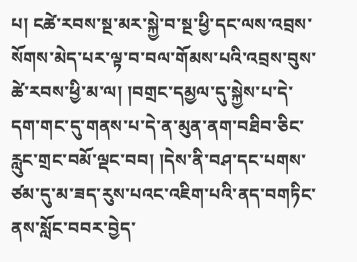པ། ངཚེ་རབས་སྔ་མར་སྐྱེ་བ་སྔ་ཕྱི་དང་ལས་འབྲས་སོགས་མེད་པར་ལྟ་བ་བལ་གོམས་པའི་འབྲས་བུས་ཚེ་རབས་ཕྱི་མ་ལ། །བགྲང་དམྱལ་དུ་སྐྱེས་པ་དེ་དག་གང་དུ་གནས་པ་དེ་ན་མུན་ནག་བཐིབ་ཅིང་རླུང་གྲང་བམོ་ལྡང་བབ། །དེས་ནི་བཤ་དང་པགས་ཙམ་དུ་མ་ཟད་རུས་པའང་འཇིག་པའི་ནད་བགཏིང་ནས་སློང་བབར་བྱེད་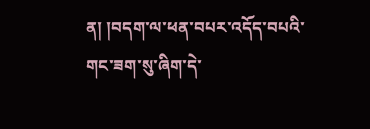ན། །བདག་ལ་ཕན་བཔར་འདོད་བཔའི་གང་ཟག་སུ་ཞིག་དེ་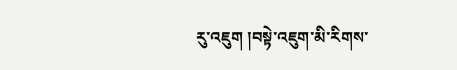རུ་འཇུག །བསྟེ་འཇུག་མི་རིགས་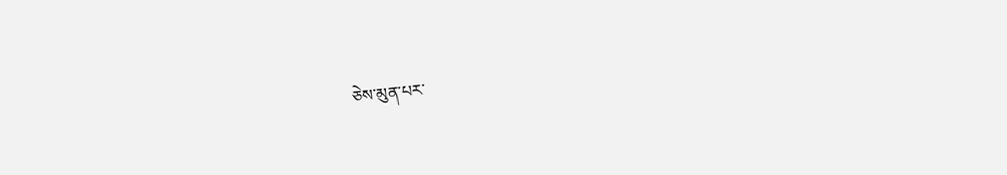ཅེས་མུན་པར་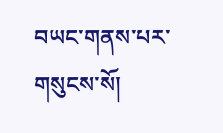བཡང་གནས་པར་གསུངས་སོ།